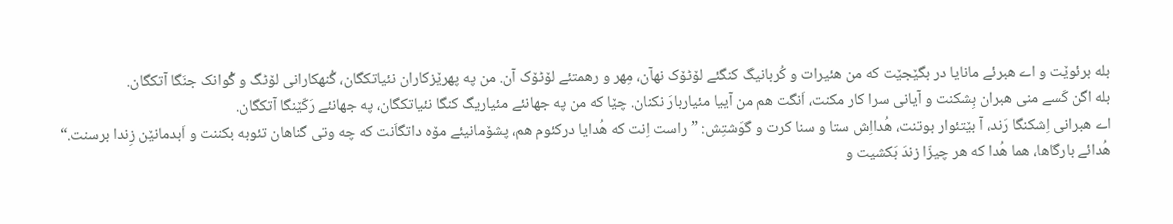بله برئوێت و اے هبرئے مانایا در بگێجێت که من هئیرات و کُربانیگ کنگئے لۆٹۆک نهآن، مِهر و رهمتئے لۆٹۆک آن. من په پهرێزکاران نئیاتکگان، گُنهکارانی لۆٹگ و گْوانک جنَگا آتکگان.
بله اگن کَسے منی هبران بِشکنت و آیانی سرا کار مکنت، اَنگت هم من آییا مئیاربارَ نکنان. چێا که من په جهانئے مئیاریگ کنگا نئیاتکگان، په جهانئے رَکّێنگا آتکگان.
اے هبرانی اِشکنگا رَند، آ بێتئوار بوتنت، هُدااِش ستا و سنا کرت و گوَشتِش: ”راست اِنت که هُدایا درکئوم هم، پشۆمانیئے مۆه داتگاَنت که چه وتی گناهان تئوبه بکننت و اَبدمانێن زِندا برسنت.“
هُدائے بارگاها، هما هُدا که هر چیزّا زندَ بَکشیت و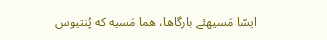ایسّا مَسیهئے بارگاها، هما مَسیه که پُنتیوس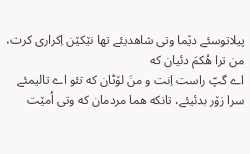پیلاتوسئے دێما وتی شاهدیئے تها نێکێن اِکراری کرت، من ترا هُکمَ دئیان که
اے گپّ راست اِنت و منَ لۆٹان که تئو اے تالیمئے سرا زۆر بدئیئے، تانکه هما مردمان که وتی اُمێت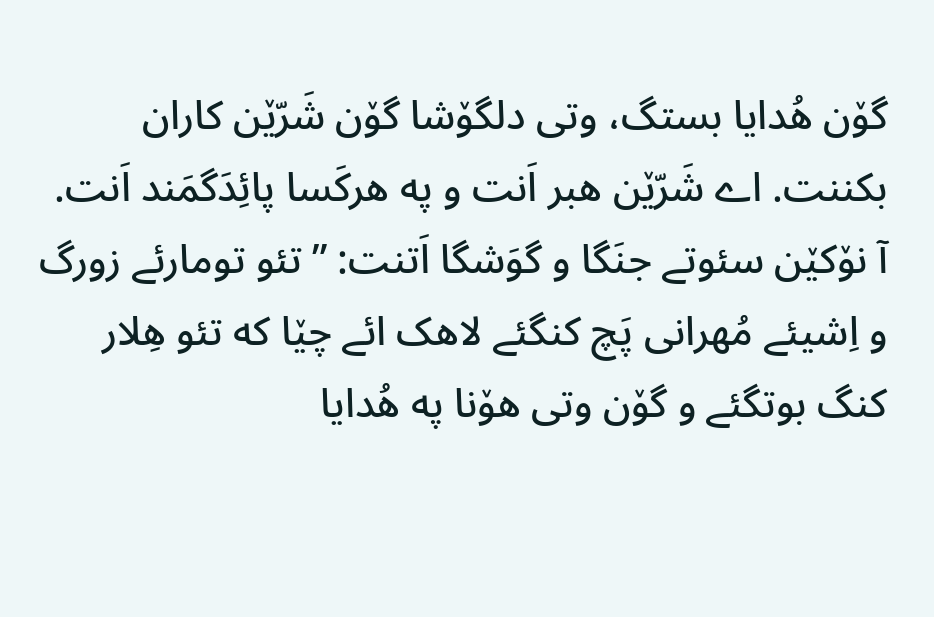گۆن هُدایا بستگ، وتی دلگۆشا گۆن شَرّێن کاران بکننت. اے شَرّێن هبر اَنت و په هرکَسا پائِدَگمَند اَنت.
آ نۆکێن سئوتے جنَگا و گوَشگا اَتنت: ”تئو تومارئے زورگ و اِشیئے مُهرانی پَچ کنگئے لاهک ائے چێا که تئو هِلار کنگ بوتگئے و گۆن وتی هۆنا په هُدایا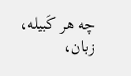چه هر کَبیله، زبان،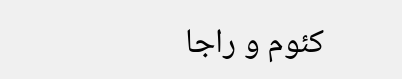کئوم و راجا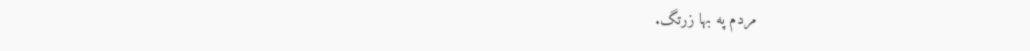مردم په بها زرتگ.